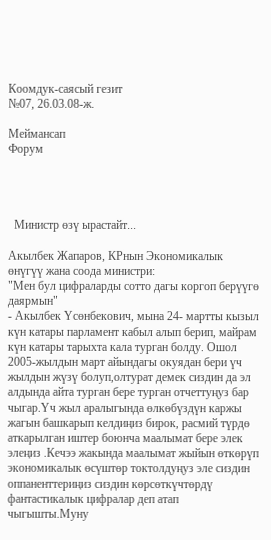Коомдук-саясый гезит
№07, 26.03.08-ж.

Меймансап
Форум




  Министр өзү ырастайт...

Акылбек Жапаров, КРнын Экономикалык өнүгүү жана соода министри:
"Мен бул цифраларды сотто дагы коргоп берүүгө даярмын"
- Акылбек Үсөнбекович, мына 24- мартты кызыл күн катары парламент кабыл алып берип, майрам күн катары тарыхта кала турган болду. Ошол 2005-жылдын март айындагы окуядан бери үч жылдын жүзү болуп,олтурат демек сиздин да эл алдында айта турган бере турган отчеттуңуз бар чыгар.Үч жыл аралыгында өлкөбүздүн каржы жагын башкарып келдиңиз бирок, расмий түрдө аткарылган иштер боюнча маалымат бере элек элеңиз .Кечээ жакында маалымат жыйын өткөрүп экономикалык өсүштөр токтолдуңуз эле сиздин оппаненттериңиз сиздин көрсөткүчтөрдү фантастикалык цифралар деп атап чыгышты.Муну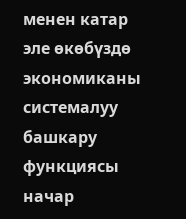менен катар эле өкөбүздө экономиканы системалуу башкару функциясы начар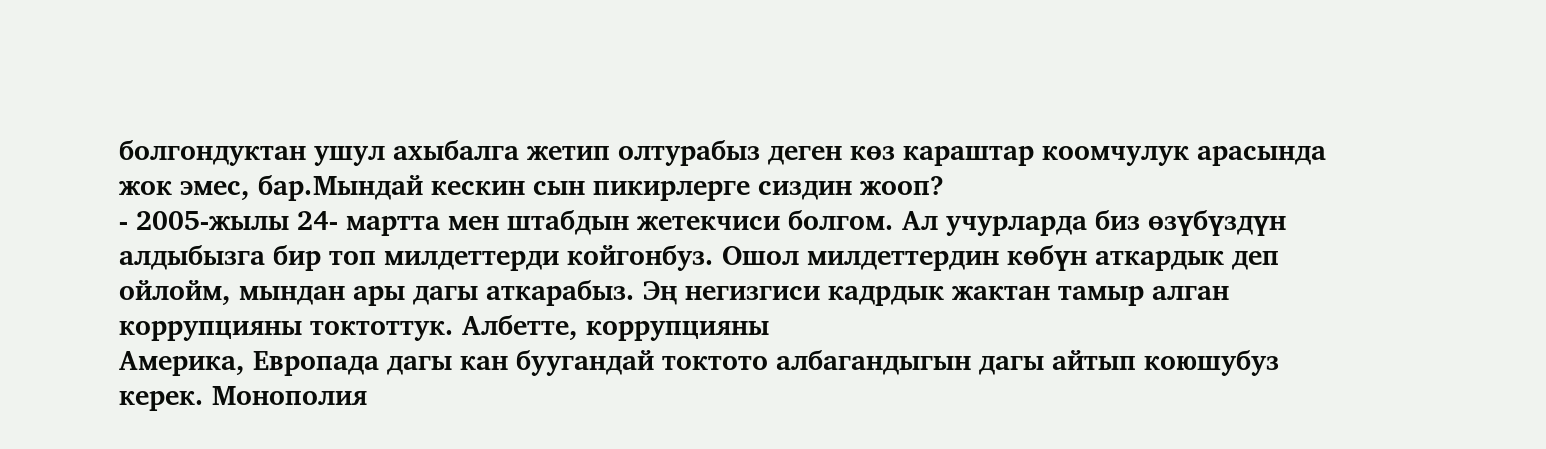болгондуктан ушул ахыбалга жетип олтурабыз деген көз караштар коомчулук арасында жок эмес, бар.Мындай кескин сын пикирлерге сиздин жооп?
- 2005-жылы 24- мартта мен штабдын жетекчиси болгом. Ал учурларда биз өзүбүздүн алдыбызга бир топ милдеттерди койгонбуз. Ошол милдеттердин көбүн аткардык деп ойлойм, мындан ары дагы аткарабыз. Эң негизгиси кадрдык жактан тамыр алган коррупцияны токтоттук. Албетте, коррупцияны
Америка, Европада дагы кан буугандай токтото албагандыгын дагы айтып коюшубуз керек. Монополия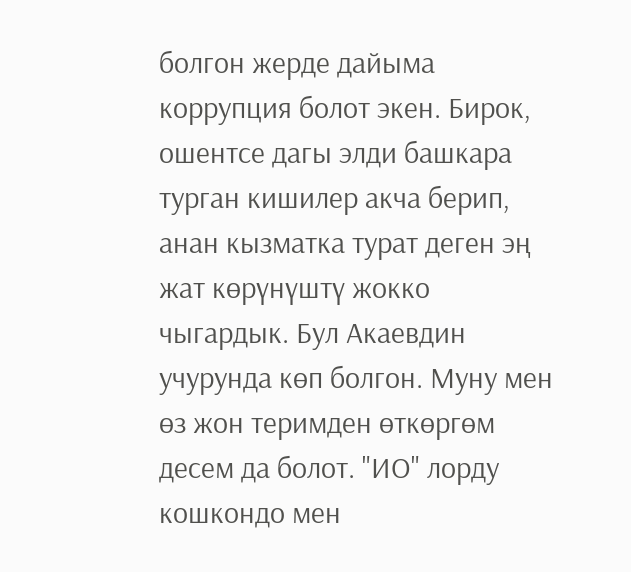болгон жерде дайыма коррупция болот экен. Бирок, ошентсе дагы элди башкара турган кишилер акча берип, анан кызматка турат деген эң жат көрүнүштү жокко чыгардык. Бул Акаевдин учурунда көп болгон. Муну мен өз жон теримден өткөргөм десем да болот. "ИО" лорду кошкондо мен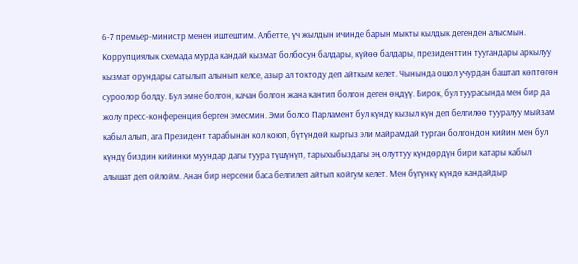6-7 премьер-министр менен иштештим. Албетте, үч жылдын ичинде барын мыкты кылдык дегенден алысмын. Коррупциялык схемада мурда кандай кызмат болбосун балдары, күйөө балдары, президенттин туугандары аркылуу кызмат орундары сатылып алынып келсе, азыр ал токтоду деп айткым келет. Чынында ошол учурдан баштап көптөгөн суроолор болду. Бул эмне болгон, качан болгон жана кантип болгон деген өңдүү. Бирок, бул туурасында мен бир да жолу пресс-конференция берген эмесмин. Эми болсо Парламент бул күндү кызыл күн деп белгилөө тууралуу мыйзам кабыл алып, ага Президент тарабынан кол коюп, бүтүндөй кыргыз эли майрамдай турган болгондон кийин мен бул күндү биздин кийинки муундар дагы туура түшүнүп, тарыхыбыздагы эң олуттуу күндөрдүн бири катары кабыл алышат деп ойлойм. Анан бир нерсени баса белгилеп айтып койгум келет. Мен бүгүнкү күндө кандайдыр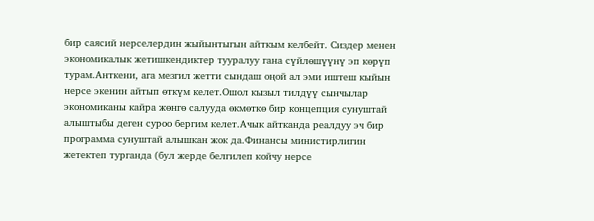бир саясий нерселердин жыйынтыгын айткым келбейт. Сиздер менен экономикалык жетишкендиктер тууралуу гана сүйлөшүүнү эп көрүп турам.Анткени, ага мезгил жетти сындаш оңой ал эми иштеш кыйын нерсе экенин айтып өткүм келет.Ошол кызыл тилдүү сынчылар экономиканы кайра жөнгө салууда өкмөткө бир концепция сунуштай алыштыбы деген суроо бергим келет.Ачык айтканда реалдуу эч бир программа сунуштай алышкан жок да.Финансы министирлигин жетектеп турганда (бул жерде белгилеп койчу нерсе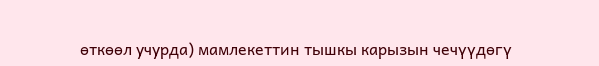өткөөл учурда) мамлекеттин тышкы карызын чечүүдөгү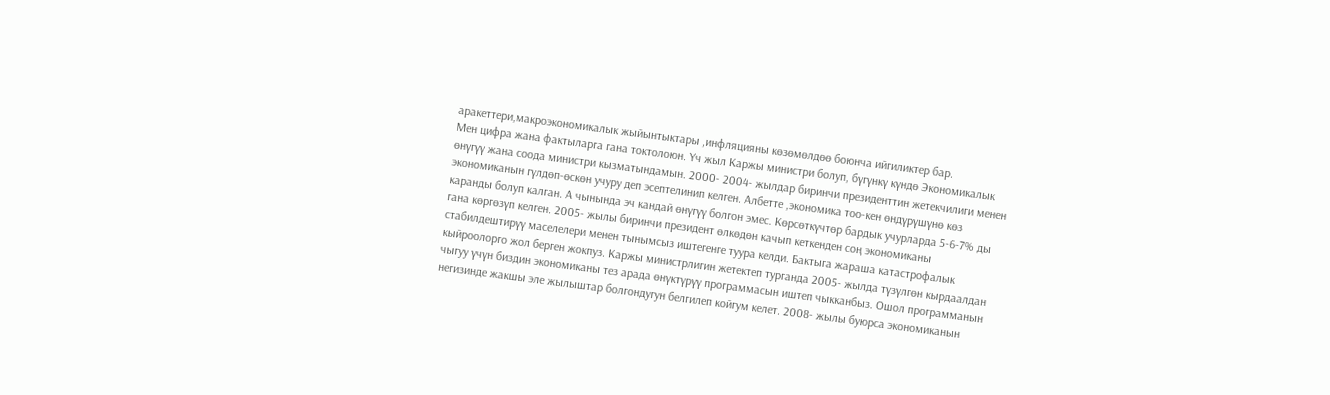аракеттери,макроэкономикалык жыйынтыктары ,инфляцияны көзөмөлдөө боюнча ийгиликтер бар.
Мен цифра жана фактыларга гана токтолоюн. Үч жыл Каржы министри болуп, бүгүнкү күндө Экономикалык өнүгүү жана соода министри кызматындамын. 2000- 2004- жылдар биринчи президенттин жетекчилиги менен экономиканын гүлдөп-өскөн учуру деп эсептелинип келген. Албетте ,экономика тоо-кен өндүрүшүнө көз каранды болуп калган. А чынында эч кандай өнүгүү болгон эмес. Көрсөткүчтөр бардык учурларда 5-6-7% ды гана көргөзүп келген. 2005- жылы биринчи президент өлкөдөн качып кеткенден соң экономиканы стабилдештирүү маселелери менен тынымсыз иштегенге туура келди. Бактыга жараша катастрофалык кыйроолорго жол берген жокпуз. Каржы министрлигин жетектеп турганда 2005- жылда түзүлгөн кырдаалдан чыгуу үчүн биздин экономиканы тез арада өнүктүрүү программасын иштеп чыкканбыз. Ошол программанын негизинде жакшы эле жылыштар болгондугун белгилеп койгум келет. 2008- жылы буюрса экономиканын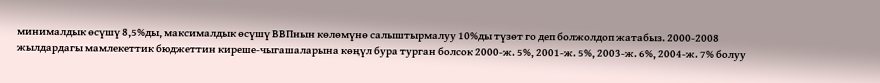минималдык өсүшү 8,5%ды, максималдык өсүшү ВВПнын көлөмүнө салыштырмалуу 10%ды түзөт го деп болжолдоп жатабыз. 2000-2008 жылдардагы мамлекеттик бюджеттин киреше-чыгашаларына көңүл бура турган болсок 2000-ж. 5%, 2001-ж. 5%, 2003-ж. 6%, 2004-ж. 7% болуу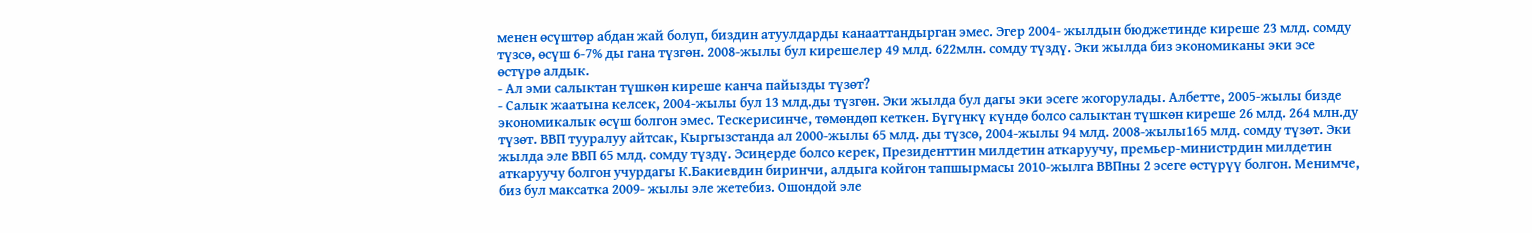менен өсүштөр абдан жай болуп, биздин атуулдарды канааттандырган эмес. Эгер 2004- жылдын бюджетинде киреше 23 млд. сомду түзсө, өсүш 6-7% ды гана түзгөн. 2008-жылы бул кирешелер 49 млд. 622млн. сомду түздү. Эки жылда биз экономиканы эки эсе өстүрө алдык.
- Ал эми салыктан түшкөн киреше канча пайызды түзөт?
- Салык жаатына келсек, 2004-жылы бул 13 млд.ды түзгөн. Эки жылда бул дагы эки эсеге жогорулады. Албетте, 2005-жылы бизде экономикалык өсүш болгон эмес. Тескерисинче, төмөндөп кеткен. Бүгүнкү күндө болсо салыктан түшкөн киреше 26 млд. 264 млн.ду түзөт. ВВП тууралуу айтсак, Кыргызстанда ал 2000-жылы 65 млд. ды түзсө, 2004-жылы 94 млд. 2008-жылы165 млд. сомду түзөт. Эки жылда эле ВВП 65 млд. сомду түздү. Эсиңерде болсо керек, Президенттин милдетин аткаруучу, премьер-министрдин милдетин аткаруучу болгон учурдагы К.Бакиевдин биринчи, алдыга койгон тапшырмасы 2010-жылга ВВПны 2 эсеге өстүрүү болгон. Менимче, биз бул максатка 2009- жылы эле жетебиз. Ошондой эле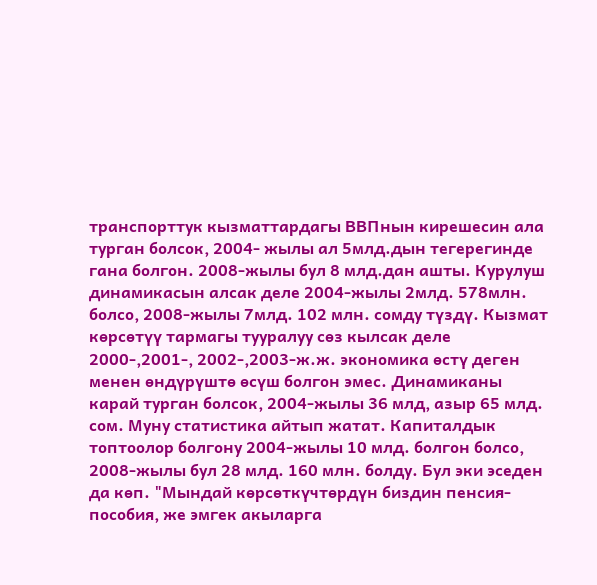транспорттук кызматтардагы ВВПнын кирешесин ала турган болсок, 2004- жылы ал 5млд.дын тегерегинде гана болгон. 2008-жылы бул 8 млд.дан ашты. Курулуш динамикасын алсак деле 2004-жылы 2млд. 578млн. болсо, 2008-жылы 7млд. 102 млн. сомду түздү. Кызмат көрсөтүү тармагы тууралуу сөз кылсак деле 2000-,2001-, 2002-,2003-ж.ж. экономика өстү деген менен өндүрүштө өсүш болгон эмес. Динамиканы карай турган болсок, 2004-жылы 36 млд, азыр 65 млд. сом. Муну статистика айтып жатат. Капиталдык топтоолор болгону 2004-жылы 10 млд. болгон болсо, 2008-жылы бул 28 млд. 160 млн. болду. Бул эки эседен да көп. "Мындай көрсөткүчтөрдүн биздин пенсия- пособия, же эмгек акыларга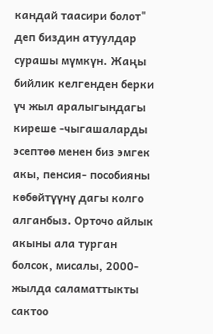кандай таасири болот" деп биздин атуулдар сурашы мүмкүн. Жаңы бийлик келгенден берки үч жыл аралыгындагы киреше -чыгашаларды эсептөө менен биз эмгек акы, пенсия- пособияны көбөйтүүнү дагы колго алганбыз. Орточо айлык акыны ала турган болсок, мисалы, 2000- жылда саламаттыкты сактоо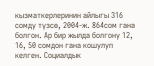кызматкерлеринин айлыгы 316 сомду түзсө, 2004-ж. 864сом гана болгон. Ар бир жылда болгону 12, 16, 50 сомдон гана кошулуп келген. Социалдык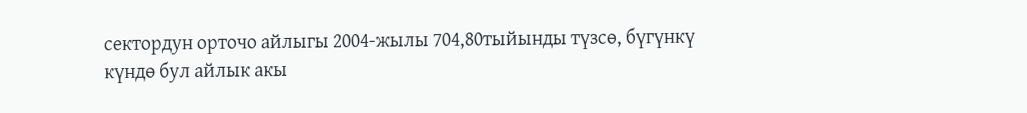сектордун орточо айлыгы 2004-жылы 704,80тыйынды түзсө, бүгүнкү күндө бул айлык акы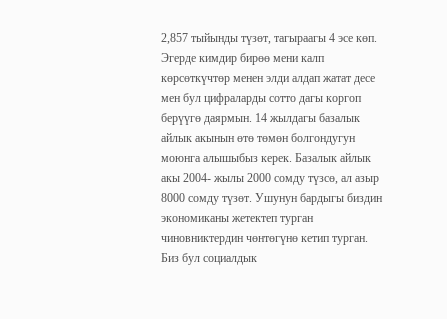2,857 тыйынды түзөт, тагыраагы 4 эсе көп. Эгерде кимдир бирөө мени калп көрсөткүчтөр менен элди алдап жатат десе мен бул цифраларды сотто дагы коргоп берүүгө даярмын. 14 жылдагы базалык айлык акынын өтө төмөн болгондугун моюнга алышыбыз керек. Базалык айлык акы 2004- жылы 2000 сомду түзсө, ал азыр 8000 сомду түзөт. Ушунун бардыгы биздин экономиканы жетектеп турган чиновниктердин чөнтөгүнө кетип турган. Биз бул социалдык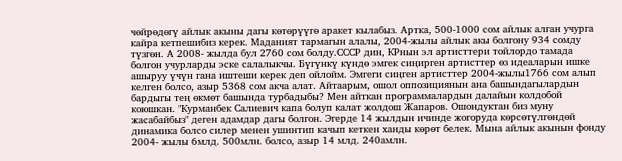чөйрөдөгү айлык акыны дагы көтөрүүгө аракет кылабыз. Артка, 500-1000 сом айлык алган учурга кайра кетпешибиз керек. Маданият тармагын алалы, 2004-жылы айлык акы болгону 934 сомду түзгөн. А 2008- жылда бул 2760 сом болду.СССР дин, КРнын эл артисттери тойлордо тамада болгон учурларды эске салалыкчы. Бүгүнкү күндө эмгек сиңирген артисттер өз идеаларын ишке ашыруу үчүн гана иштеши керек деп ойлойм. Эмгеги сиңген артисттер 2004-жылы1766 сом алып келген болсо, азыр 5368 сом акча алат. Айтаарым, ошол оппозициянын ана башындагылардын бардыгы тең өкмөт башында турбадыбы? Мен айткан программалардын далайын колдобой коюшкан. "Курманбек Салиевич капа болуп калат жолдош Жапаров. Ошондуктан биз муну жасабайбыз" деген адамдар дагы болгон. Эгерде 14 жылдын ичинде жогоруда көрсөтүлгөндөй динамика болсо силер менен ушинтип качып кеткен ханды көрөт белек. Мына айлык акынын фонду 2004- жылы 6млд. 500млн. болсо, азыр 14 млд. 240амлн.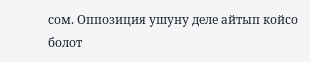сом. Оппозиция ушуну деле айтып койсо болот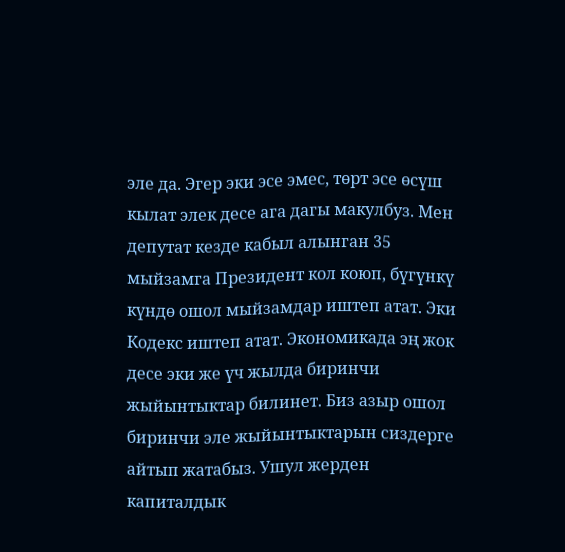эле да. Эгер эки эсе эмес, төрт эсе өсүш кылат элек десе ага дагы макулбуз. Мен депутат кезде кабыл алынган 35 мыйзамга Президент кол коюп, бүгүнкү күндө ошол мыйзамдар иштеп атат. Эки Кодекс иштеп атат. Экономикада эң жок десе эки же үч жылда биринчи жыйынтыктар билинет. Биз азыр ошол биринчи эле жыйынтыктарын сиздерге айтып жатабыз. Ушул жерден капиталдык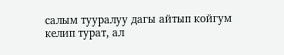салым тууралуу дагы айтып койгум келип турат, ал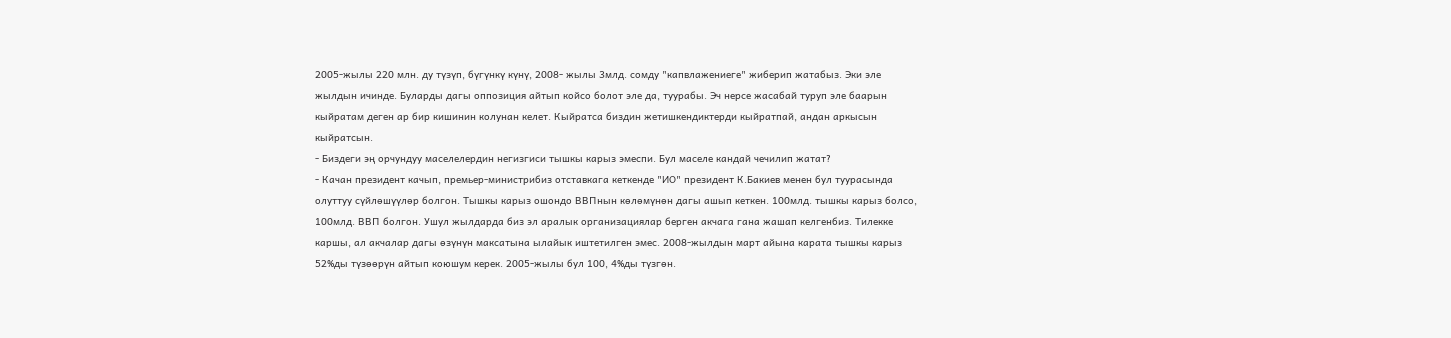2005-жылы 220 млн. ду түзүп, бүгүнкү күнү, 2008- жылы 3млд. сомду "капвлажениеге" жиберип жатабыз. Эки эле жылдын ичинде. Буларды дагы оппозиция айтып койсо болот эле да, туурабы. Эч нерсе жасабай туруп эле баарын кыйратам деген ар бир кишинин колунан келет. Кыйратса биздин жетишкендиктерди кыйратпай, андан аркысын кыйратсын.
- Биздеги эң орчундуу маселелердин негизгиси тышкы карыз эмеспи. Бул маселе кандай чечилип жатат?
- Качан президент качып, премьер-министрибиз отставкага кеткенде "ИО" президент К.Бакиев менен бул туурасында олуттуу сүйлөшүүлөр болгон. Тышкы карыз ошондо ВВПнын көлөмүнөн дагы ашып кеткен. 100млд. тышкы карыз болсо, 100млд. ВВП болгон. Ушул жылдарда биз эл аралык организациялар берген акчага гана жашап келгенбиз. Тилекке каршы, ал акчалар дагы өзүнүн максатына ылайык иштетилген эмес. 2008-жылдын март айына карата тышкы карыз 52%ды түзөөрүн айтып коюшум керек. 2005-жылы бул 100, 4%ды түзгөн.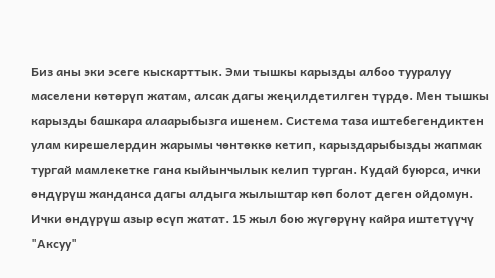Биз аны эки эсеге кыскарттык. Эми тышкы карызды албоо тууралуу маселени көтөрүп жатам, алсак дагы жеңилдетилген түрдө. Мен тышкы карызды башкара алаарыбызга ишенем. Система таза иштебегендиктен улам кирешелердин жарымы чөнтөккө кетип, карыздарыбызды жапмак тургай мамлекетке гана кыйынчылык келип турган. Кудай буюрса, ички өндүрүш жанданса дагы алдыга жылыштар көп болот деген ойдомун. Ички өндүрүш азыр өсүп жатат. 15 жыл бою жүгөрүнү кайра иштетүүчү "Аксуу"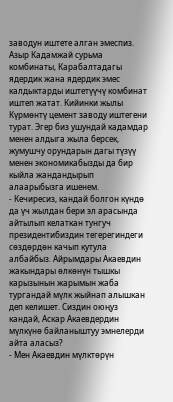заводун иштете алган эмеспиз. Азыр Кадамжай сурьма комбинаты, Карабалтадагы ядердик жана ядердик эмес калдыктарды иштетүүчү комбинат иштеп жатат. Кийинки жылы Күрмөнтү цемент заводу иштегени турат. Эгер биз ушундай кадамдар менен алдыга жыла берсек, жумушчу орундарын дагы түзүү менен экономикабызды да бир кыйла жандандырып алаарыбызга ишенем.
- Кечиресиз, кандай болгон күндө да үч жылдан бери эл арасында айтылып келаткан тунгуч президентибиздин тегерегиндеги сөздөрдөн качып кутула албайбыз. Айрымдары Акаевдин жакындары өлкөнүн тышкы карызынын жарымын жаба тургандай мүлк жыйнап алышкан деп келишет. Сиздин оюңуз кандай, Аскар Акаевдердин мүлкүнө байланыштуу эмнелерди айта аласыз?
- Мен Акаевдин мүлктөрүн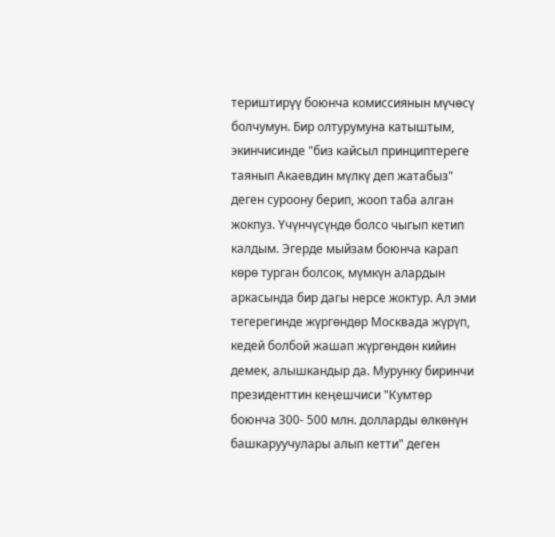териштирүү боюнча комиссиянын мүчөсү болчумун. Бир олтурумуна катыштым, экинчисинде "биз кайсыл принциптереге таянып Акаевдин мүлкү деп жатабыз" деген суроону берип, жооп таба алган жокпуз. Үчүнчүсүндө болсо чыгып кетип калдым. Эгерде мыйзам боюнча карап көрө турган болсок, мүмкүн алардын аркасында бир дагы нерсе жоктур. Ал эми тегерегинде жүргөндөр Москвада жүрүп, кедей болбой жашап жүргөндөн кийин демек, алышкандыр да. Мурунку биринчи президенттин кеңешчиси "Кумтөр боюнча 300- 500 млн. долларды өлкөнүн башкаруучулары алып кетти" деген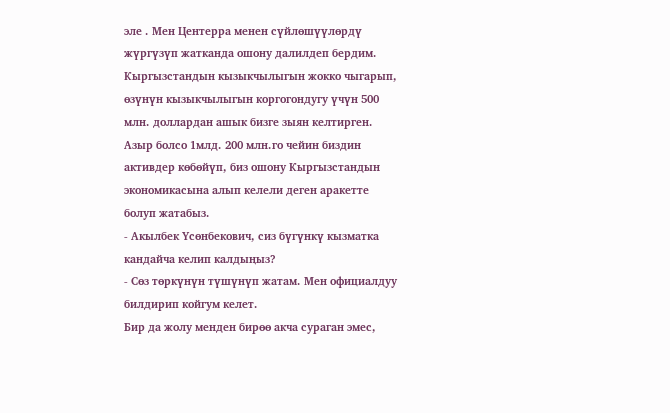эле . Мен Центерра менен сүйлөшүүлөрдү жүргүзүп жатканда ошону далилдеп бердим. Кыргызстандын кызыкчылыгын жокко чыгарып, өзүнүн кызыкчылыгын коргогондугу үчүн 500 млн. доллардан ашык бизге зыян келтирген. Азыр болсо 1млд. 200 млн.го чейин биздин активдер көбөйүп, биз ошону Кыргызстандын экономикасына алып келели деген аракетте болуп жатабыз.
- Акылбек Үсөнбекович, сиз бүгүнкү кызматка кандайча келип калдыңыз?
- Сөз төркүнүн түшүнүп жатам. Мен официалдуу билдирип койгум келет.
Бир да жолу менден бирөө акча сураган эмес,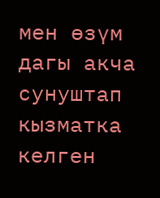мен өзүм дагы акча сунуштап кызматка келген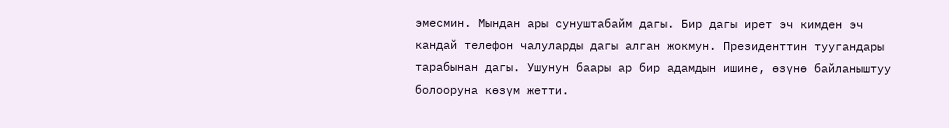эмесмин. Мындан ары сунуштабайм дагы. Бир дагы ирет эч кимден эч кандай телефон чалуларды дагы алган жокмун. Президенттин туугандары тарабынан дагы. Ушунун баары ар бир адамдын ишине, өзүнө байланыштуу болооруна көзүм жетти.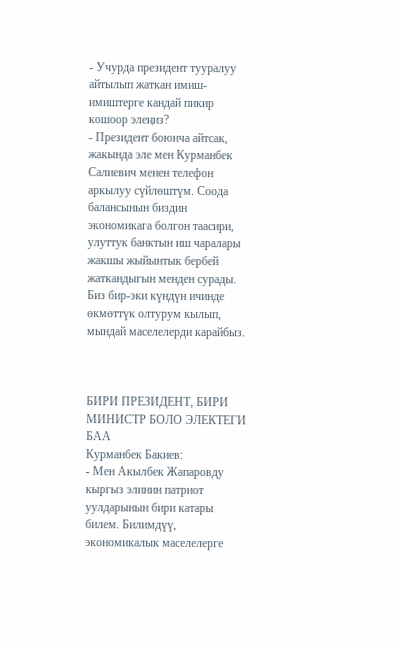- Учурда президент тууралуу айтылып жаткан имиш-имиштерге кандай пикир кошоор элеңиз?
- Президент боюнча айтсак, жакында эле мен Курманбек Салиевич менен телефон аркылуу сүйлөштүм. Соода балансынын биздин экономикага болгон таасири, улуттук банктын иш чаралары жакшы жыйынтык бербей жаткандыгын менден сурады. Биз бир-эки күндүн ичинде өкмөттүк олтурум кылып, мындай маселелерди карайбыз.



БИРИ ПРЕЗИДЕНТ, БИРИ МИНИСТР БОЛО ЭЛЕКТЕГИ БАА
Курманбек Бакиев:
- Мен Акылбек Жапаровду кыргыз элинин патриот уулдарынын бири катары билем. Билимдүү, экономикалык маселелерге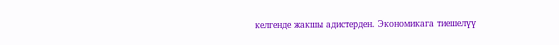келгенде жакшы адистерден. Экономикага тиешелүү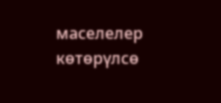маселелер көтөрүлсө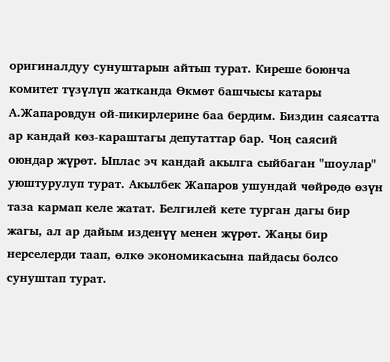оригиналдуу сунуштарын айтып турат. Киреше боюнча комитет түзүлүп жатканда Өкмөт башчысы катары А.Жапаровдун ой-пикирлерине баа бердим. Биздин саясатта ар кандай көз-караштагы депутаттар бар. Чоң саясий оюндар жүрөт. Ыплас эч кандай акылга сыйбаган "шоулар" уюштурулуп турат. Акылбек Жапаров ушундай чөйрөдө өзүн таза кармап келе жатат. Белгилей кете турган дагы бир жагы, ал ар дайым изденүү менен жүрөт. Жаңы бир нерселерди таап, өлкө экономикасына пайдасы болсо сунуштап турат.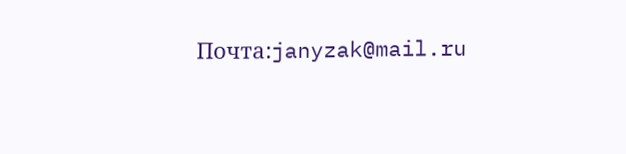Почта:janyzak@mail.ru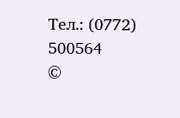Тел.: (0772) 500564
©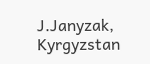J.Janyzak, Kyrgyzstan